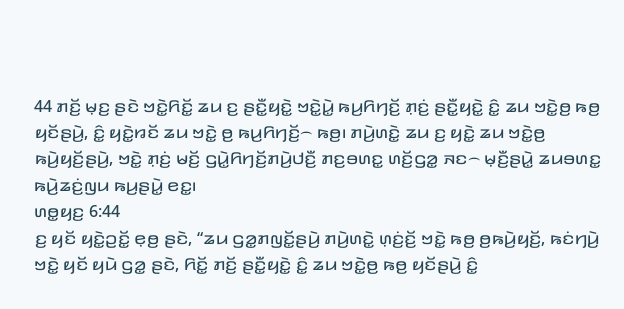44 ꤊꤢꤩ꤬ ꤗ꤫ꤢ꤬ ꤔꤢꤧ ꤠꤢꤧ꤭ꤖꤢꤩ꤭ ꤘꤣ ꤢ꤬ ꤔꤢꤪ꤭ꤟꤢꤧ꤭ ꤠꤢꤧ꤭ꤣꤧ꤭ ꤒꤣ꤬ꤖꤚꤢꤩ꤬ ꤊ꤫ꤢꤦ꤬ ꤔꤢꤪ꤭ꤟꤢꤧ꤭ ꤢꤨ꤭ ꤘꤣ ꤠꤢꤧ꤭ꤥ꤬ ꤒꤥ꤬ ꤟꤢꤩꤔꤣꤧ꤬, ꤢꤨ꤭ ꤟꤢꤧ꤭ꤙꤢꤩ ꤘꤣ ꤠꤢꤧ꤭ ꤥ꤬ ꤒꤣ꤬ꤖꤚꤢꤩ꤬꤮ ꤒꤥ꤬꤯ ꤊꤣꤧ꤬ꤛꤢꤧ꤭ ꤘꤣ ꤢ꤬ ꤟꤢꤧ꤭ ꤘꤣ ꤠꤢꤧ꤭ꤥ꤬ ꤒꤣꤧ꤬ꤟꤢꤩ꤬ꤔꤣꤧ꤬, ꤠꤢꤧ꤭ ꤊ꤫ꤢꤦ꤬ ꤗꤢꤩ꤬ ꤞꤣꤧ꤭ꤖꤚꤢꤩ꤬ꤊꤣꤧ꤬ꤓꤢꤪ꤬ ꤊꤢ꤬ꤋꤛꤢ꤭ ꤛꤢꤩ꤬ꤞꤤ꤭ ꤏꤢ꤮ ꤗ꤫ꤢꤪ꤬ꤔꤣꤧ꤭ ꤘꤣꤋꤛꤢ꤭ ꤒꤣꤧ꤬ꤘꤢꤦ꤬ꤜꤣ ꤒꤣ꤬ꤔꤣꤧ꤭ ꤕꤢ꤭꤯
ꤛꤥ꤭ꤟꤢ꤬ 6:44
ꤢ꤬ ꤟꤢꤩ ꤟꤢꤧ꤭ꤑꤢꤩ꤭ ꤕ꤫ꤥ꤬ ꤔꤢꤧ, “ꤘꤣ ꤞꤤ꤭ꤊꤜꤢꤩ꤭ꤔꤣꤧ꤬ ꤊꤣꤧ꤬ꤛꤢꤧ꤭ ꤛ꤫ꤢꤦ꤬ꤢꤩ꤬ ꤠꤢꤧ꤭ ꤒꤥ꤬ ꤥ꤬ꤒꤣꤧ꤬ꤟꤢꤩ꤬, ꤒꤢꤦꤚꤣꤧ꤬ ꤠꤢꤧ꤭ ꤟꤢꤩ ꤟꤣꤧ ꤞꤤ꤭ ꤔꤢꤧ, ꤖꤢꤩ꤭ ꤊꤢꤩ꤬ ꤔꤢꤪ꤭ꤟꤢꤧ꤭ ꤢꤨ꤭ ꤘꤣ ꤠꤢꤧ꤭ꤥ꤬ ꤒꤥ꤬ ꤟꤢꤩꤔꤣꤧ꤬ ꤢꤨ꤭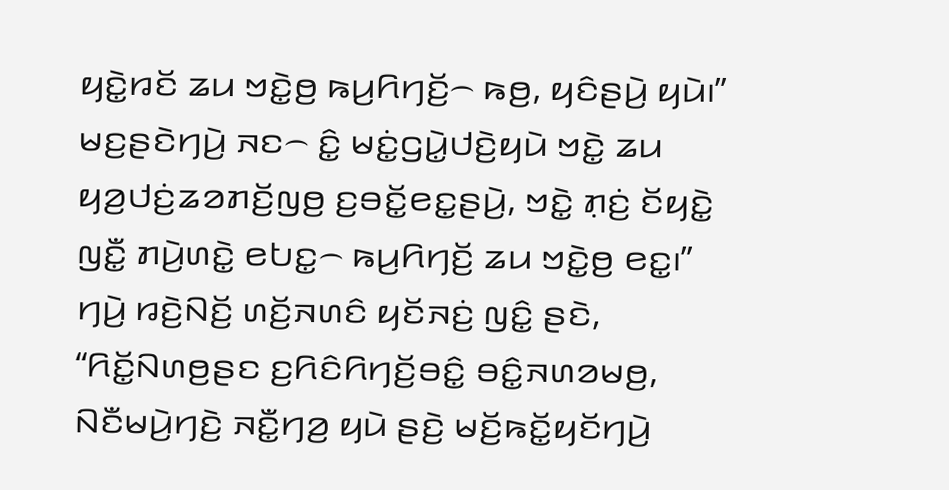ꤟꤢꤧ꤭ꤙꤢꤩ ꤘꤣ ꤠꤢꤧ꤭ꤥ꤬ ꤒꤣ꤬ꤖꤚꤢꤩ꤬꤮ ꤒꤥ꤬, ꤟꤢꤨꤔꤣꤧ꤬ ꤟꤣꤧ꤯”
ꤗꤢ꤬ꤔꤢꤧꤚꤣꤧ꤬ ꤏꤢ꤮ ꤢꤨ꤭ ꤗꤢꤦ꤭ꤞꤣꤧ꤭ꤓꤢꤧ꤬ꤟꤣꤧ ꤠꤢꤧ꤭ ꤘꤣ ꤟꤤ꤬ꤓꤢꤦ꤬ꤘꤤꤊꤢꤩ꤬ꤜꤥ꤬ ꤢ꤬ꤋꤢꤩ꤭ꤕꤢ꤭ꤔꤣꤧ꤬, ꤠꤢꤧ꤭ ꤊ꤫ꤢꤦ꤬ ꤢꤩꤟꤢꤧ꤭ ꤜꤢꤪ꤭ ꤊꤣꤧ꤬ꤛꤢꤧ꤭ ꤕꤝꤢ꤭꤮ ꤒꤣ꤬ꤖꤚꤢꤩ꤬ ꤘꤣ ꤠꤢꤧ꤭ꤥ꤬ ꤕꤢ꤭꤯”
ꤚꤣꤧ꤬ ꤙꤢꤧ꤬ꤡꤢꤩ꤬ ꤛꤢꤩ꤬ꤏꤛꤢꤨ ꤟꤢꤩꤏꤢꤦ꤬ ꤜꤢꤨ꤭ ꤔꤢꤧ, “ꤖꤢꤩ꤭ꤡꤛꤥ꤬ꤔꤢ ꤢ꤬ꤖꤢꤨꤖꤚꤢꤩ꤬ꤋꤢꤨ꤭ ꤋꤢꤨ꤭ꤏꤛꤤꤗꤥ꤬, ꤡꤢꤪꤗꤣꤧ꤬ꤚꤢꤧ꤬ ꤏꤢꤪ꤭ꤚꤤ꤬ ꤟꤣꤧ ꤔꤢꤧ꤬ ꤗꤢꤩ꤬ꤒꤢꤩ꤭ꤟꤢꤩꤚꤣꤧ꤬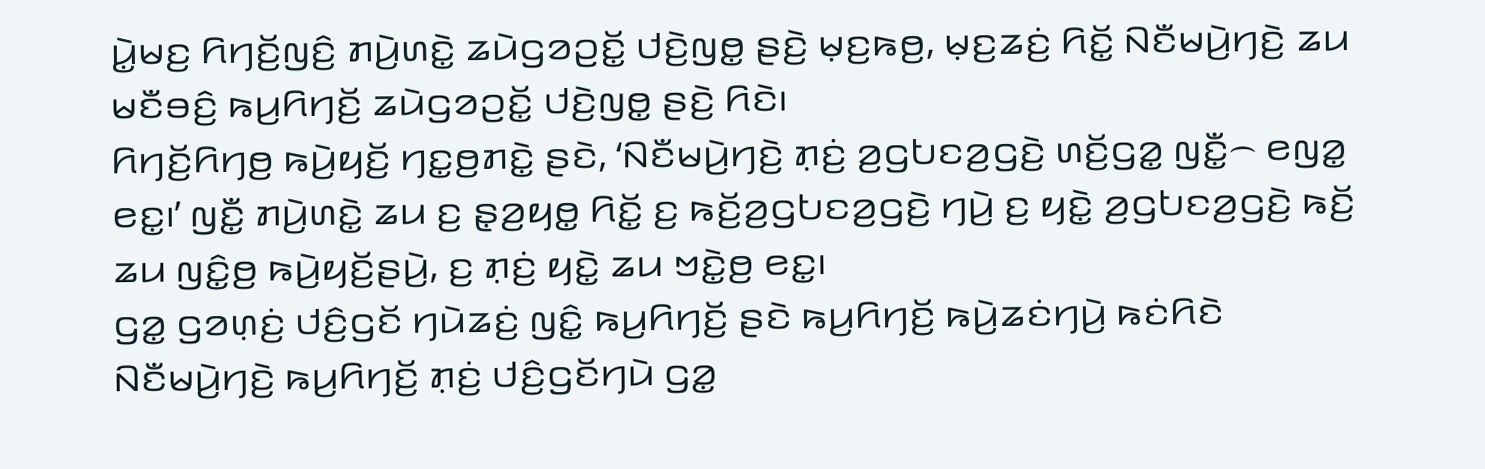ꤣꤧ꤭ꤗꤢ꤬ ꤖꤚꤢꤩ꤬ꤜꤢꤨ꤬ ꤊꤣꤧ꤬ꤛꤢꤧ꤭ ꤘꤣꤧꤞꤤꤑꤢꤩ꤭ ꤓꤢꤧ꤬ꤜꤥ꤭ ꤔꤢꤧ꤬ ꤗ꤫ꤢ꤬ꤒꤥ꤬, ꤗ꤫ꤢ꤬ꤘꤢꤦ꤬ ꤖꤢꤩ꤭ ꤡꤢꤪꤗꤣꤧ꤬ꤚꤢꤧ꤬ ꤘꤣ ꤗꤢꤪꤋꤢꤨ꤬ ꤒꤣ꤬ꤖꤚꤢꤩ꤬ ꤘꤣꤧꤞꤤꤑꤢꤩ꤭ ꤓꤢꤧ꤬ꤜꤥ꤭ ꤔꤢꤧ꤬ ꤖꤢꤧ꤯
ꤖꤚꤢꤩ꤬ꤖꤚꤥ꤬ ꤒꤣꤧ꤬ꤟꤢꤩ꤬ ꤚꤢ꤭ꤥ꤬ꤊꤢꤧ꤭ ꤔꤢꤧ, ‘ꤡꤢꤪꤗꤣꤧ꤬ꤚꤢꤧ꤬ ꤊ꤫ꤢꤦ꤬ ꤤ꤬ꤞꤝꤢꤤ꤬ꤞꤢꤧ꤬ ꤛꤢꤩ꤬ꤞꤤ꤭ ꤜꤢꤪ꤭꤮ ꤕꤜꤤ꤭ ꤕꤢ꤭꤯’ ꤜꤢꤪ꤭ ꤊꤣꤧ꤬ꤛꤢꤧ꤭ ꤘꤣ ꤢ꤬ ꤔ꤫ꤤ꤬ꤟꤥ꤭ ꤖꤢꤩ꤭ ꤢ꤬ ꤒꤢꤩ꤬ꤤ꤬ꤞꤝꤢꤤ꤬ꤞꤢꤧ꤬ ꤚꤣꤧ꤬ ꤢ꤬ ꤟꤢꤧ꤭ ꤤ꤬ꤞꤝꤢꤤ꤬ꤞꤢꤧ꤬ ꤒꤢꤩ꤬ ꤘꤣ ꤜꤢꤨ꤭ꤥ꤬ ꤒꤣꤧ꤬ꤟꤢꤩ꤬ꤔꤣꤧ꤬, ꤢ꤬ ꤊ꤫ꤢꤦ꤬ ꤟꤢꤧ꤭ ꤘꤣ ꤠꤢꤧ꤭ꤥ꤬ ꤕꤢ꤭꤯
ꤞꤤ꤭ ꤞꤤꤛ꤫ꤢꤦ꤬ ꤓꤢꤨ꤬ꤞꤢꤩ ꤚꤣꤧꤘꤢꤦ꤬ ꤜꤢꤨ꤭ ꤒꤣ꤬ꤖꤚꤢꤩ꤬ ꤔꤢꤧ ꤒꤣ꤬ꤖꤚꤢꤩ꤬ ꤒꤣꤧ꤬ꤘꤢꤦꤚꤣꤧ꤬ ꤒꤢꤦꤖꤢꤧ ꤡꤢꤪꤗꤣꤧ꤬ꤚꤢꤧ꤬ ꤒꤣ꤬ꤖꤚꤢꤩ꤬ ꤊ꤫ꤢꤦ꤬ ꤓꤢꤨ꤬ꤞꤢꤩꤚꤣꤧ ꤞꤤ꤭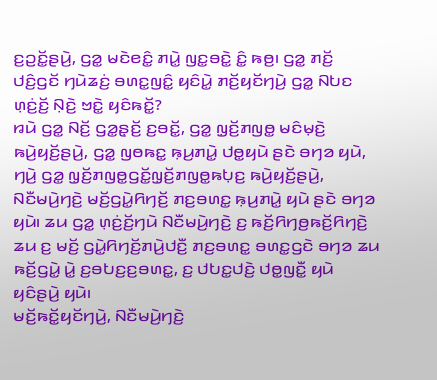ꤢ꤬ꤑꤢꤩ꤭ꤔꤣꤧ꤬, ꤞꤤ꤭ ꤗꤢꤧꤕꤢꤨ꤭ ꤊꤣꤧ꤭ ꤜꤢ꤭ꤋꤢꤧ꤭ ꤢꤨ꤭ ꤒꤥ꤬꤯ ꤞꤤ꤭ ꤊꤢꤩ꤬ ꤓꤢꤨ꤬ꤞꤢꤩ ꤚꤣꤧꤘꤢꤦ꤬ ꤋꤛꤢ꤭ꤜꤢꤨ꤭ ꤟꤢꤨꤣꤧ꤭ ꤊꤢꤩ꤬ꤟꤢꤩꤚꤣꤧ꤬ ꤞꤤ꤭ ꤡꤝꤢ ꤛ꤫ꤢꤦ꤬ꤢꤩ꤬ ꤡ꤫ꤢꤧ꤬ ꤠꤢꤧ꤭ ꤟꤢꤨꤒꤢꤩ꤭?
ꤙꤣꤧ ꤞꤤ꤭ ꤡꤢꤩ꤬ ꤞꤤ꤭ꤔ꤫ꤢꤩ꤬ ꤢ꤬ꤋꤢꤩ꤭, ꤞꤤ꤭ ꤜ꤫ꤢꤩ꤬ꤊꤜꤥ꤭ ꤗꤢꤨꤗ꤫ꤢꤧ꤬ ꤒꤣꤧ꤬ꤟꤢꤩ꤬ꤔꤣꤧ꤬, ꤞꤤ꤭ ꤜꤥꤒꤢ꤭ ꤒ꤫ꤣ꤬ꤊꤣꤧ꤭ ꤓꤥ꤭ꤟꤣꤧ ꤔꤢꤧ ꤋꤚꤤ ꤟꤣꤧ, ꤚꤣꤧ꤬ ꤞꤤ꤭ ꤜ꤫ꤢꤩ꤬ꤊꤜꤥ꤭ꤞꤢꤩ꤭ꤜ꤫ꤢꤩ꤬ꤊꤜꤥ꤭ꤒꤝ꤫ꤢ꤬ ꤒꤣꤧ꤬ꤟꤢꤩ꤬ꤔꤣꤧ꤬, ꤡꤢꤪꤗꤣꤧ꤬ꤚꤢꤧ꤬ ꤗꤢꤩ꤬ꤞꤣꤧ꤭ꤖꤚꤢꤩ꤬ ꤊꤢ꤬ꤋꤛꤢ꤭ ꤒ꤫ꤣ꤬ꤊꤣꤧ꤭ ꤟꤣꤧ ꤔꤢꤧ ꤋꤚꤤ ꤟꤣꤧ꤯ ꤘꤣ ꤞꤤ꤭ ꤛ꤫ꤢꤦ꤬ꤢꤩ꤬ꤚꤣꤧ ꤡꤢꤪꤗꤣꤧ꤬ꤚꤢꤧ꤬ ꤢ꤬ ꤒꤢꤩ꤬ꤖꤚꤥ꤬ꤒꤢꤩ꤬ꤖꤚꤢꤧ꤬ ꤘꤣ ꤢ꤬ ꤗꤢꤩ꤬ ꤞꤣꤧ꤭ꤖꤚꤢꤩ꤬ꤊꤣꤧ꤬ꤓꤢꤪ꤬ ꤊꤢ꤬ꤋꤛꤢ꤭ ꤋꤛꤢ꤭ꤞꤢꤧ ꤋꤚꤤ ꤘꤣ ꤒꤢꤩ꤬ꤞꤣꤧ꤭ ꤣꤧ꤭ ꤢ꤬ꤋꤝꤢ꤬ꤢ꤬ꤋꤛꤢ꤭, ꤢ꤬ ꤓꤝꤢ꤭ꤓꤢꤧ꤬ ꤓꤥ꤭ꤜꤢꤪ꤭ ꤟꤣꤧ ꤟꤢꤨꤔꤣꤧ꤬ ꤟꤣꤧ꤯
ꤗꤢꤩ꤬ꤒꤢꤩ꤭ꤟꤢꤩꤚꤣꤧ꤬, ꤡꤢꤪꤗꤣꤧ꤬ꤚꤢꤧ꤬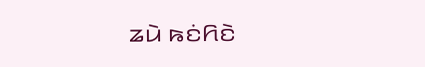ꤘꤣꤧ ꤒꤢꤦꤖꤢꤧ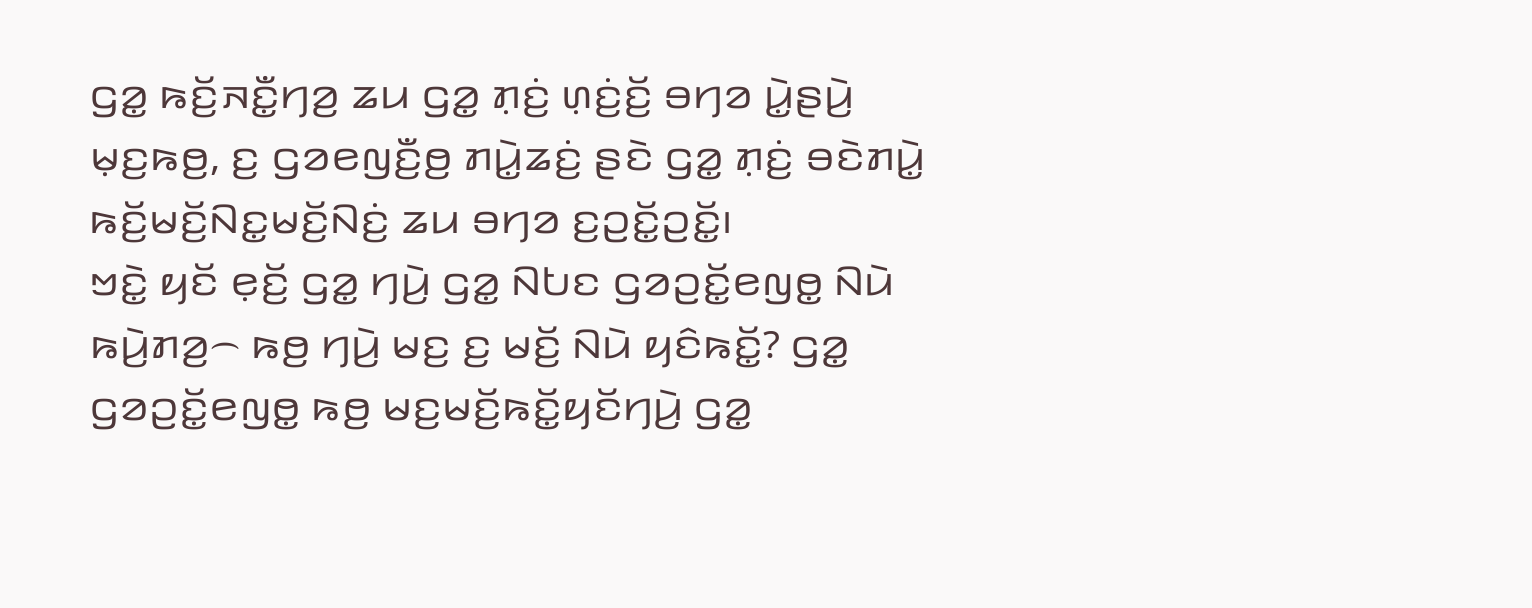ꤞꤤ꤭ ꤒꤢꤩ꤬ꤏꤢꤪ꤭ꤚꤤ꤬ ꤘꤣ ꤞꤤ꤭ ꤊ꤫ꤢꤦ꤬ ꤛ꤫ꤢꤦ꤬ꤢꤩ꤬ ꤋꤚꤤ ꤣꤧ꤭ꤔꤣꤧ꤬ ꤗ꤫ꤢ꤬ꤒꤥ꤬, ꤢ꤬ ꤞꤤꤕꤜꤢꤪ꤬ꤥ꤬ ꤊꤣꤧ꤭ꤘꤢꤦ꤬ ꤔꤢꤧ ꤞꤤ꤭ ꤊ꤫ꤢꤦ꤬ ꤋꤢꤧꤊꤣꤧ꤭ ꤒꤢꤩ꤬ꤗꤢꤩ꤬ꤡꤢ꤭ꤗꤢꤩ꤬ꤡꤢꤦ꤬ ꤘꤣ ꤋꤚꤤ ꤢ꤬ꤑꤢꤩ꤭ꤑꤢꤩ꤭꤯
ꤠꤢꤧ꤭ ꤟꤢꤩ ꤕ꤫ꤢꤩ꤬ ꤞꤤ꤭ ꤚꤣꤧ꤬ ꤞꤤ꤭ ꤡꤝꤢ ꤞꤤꤑꤢꤩ꤭ꤕꤜꤥ꤭ ꤡꤣꤧ ꤒꤣꤧ꤬ꤊꤤ꤬꤮ ꤒꤥ꤬ ꤚꤣꤧ꤬ ꤗꤢ꤬ ꤢ꤬ ꤗꤢꤩ꤬ ꤡꤣꤧ ꤟꤢꤨꤒꤢꤩ꤭? ꤞꤤ꤭ ꤞꤤꤑꤢꤩ꤭ꤕꤜꤥ꤭ ꤒꤥ꤬ ꤗꤢ꤬ꤗꤢꤩ꤬ꤒꤢꤩ꤭ꤟꤢꤩꤚꤣꤧ꤬ ꤞꤤ꤭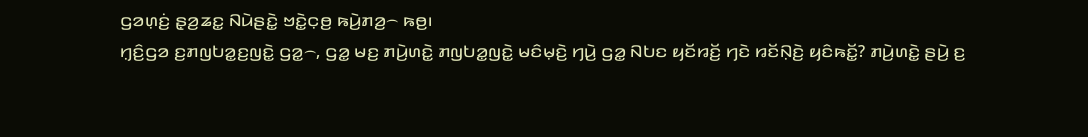ꤞꤤꤛ꤫ꤢꤦ꤬ ꤔ꤫ꤤ꤬ꤘꤢ꤭ ꤡꤣꤧꤔꤢꤧ꤭ ꤠꤢꤧ꤭ꤍ꤫ꤥ꤬ ꤒꤣꤧ꤬ꤊꤤ꤬꤮ ꤒꤥ꤬꤯
ꤚ꤫ꤢꤨ꤬ꤞꤤ ꤢ꤬ꤊꤜꤝꤤ꤭ꤢ꤬ꤜꤢꤧ꤭ ꤞꤤ꤭꤮, ꤞꤤ꤭ ꤗꤢ꤬ ꤊꤣꤧ꤬ꤛꤢꤧ꤭ ꤊꤜꤝꤤ꤭ꤜꤢꤧ꤭ ꤗꤢꤨꤗ꤫ꤢꤧ꤬ ꤚꤣꤧ꤬ ꤞꤤ꤭ ꤡꤝꤢ ꤟꤢꤩꤙꤢꤩ꤬ ꤚꤢꤧ ꤙꤢꤩꤡ꤫ꤢꤧ꤬ ꤟꤢꤨꤒꤢꤩ꤭? ꤊꤣꤧ꤬ꤛꤢꤧ꤭ ꤔꤣꤧ꤬ ꤢ꤬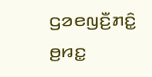ꤞꤤꤕꤜꤢꤪ꤬ꤊꤢꤨ꤭ ꤥ꤬ꤙꤢ꤭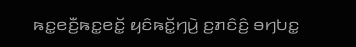ꤒꤢ꤭ꤕꤢꤪ꤬ꤒꤢ꤭ꤕꤢꤩ꤭ ꤟꤢꤨꤒꤢꤩ꤭ꤚꤣꤧ꤬ ꤢ꤬ꤊꤢꤨꤢꤨ꤬ ꤋꤚꤝꤢ꤭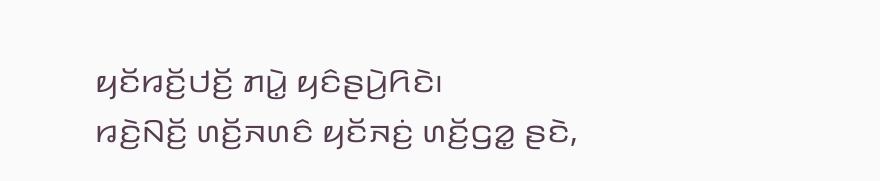ꤟꤢꤩꤙꤢꤩ꤬ꤓꤢꤩ꤬ ꤊꤣꤧ꤭ ꤟꤢꤨꤔꤣꤧ꤬ꤖꤢꤧ꤯
ꤙꤢꤧ꤬ꤡꤢꤩ꤬ ꤛꤢꤩ꤬ꤏꤛꤢꤨ ꤟꤢꤩꤏꤢꤦ꤬ ꤛꤢꤩ꤬ꤞꤤ꤭ ꤔꤢꤧ,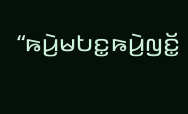“ꤒꤣꤧ꤬ꤗꤝꤢ꤭ꤒꤣꤧ꤬ꤜꤢꤩ꤭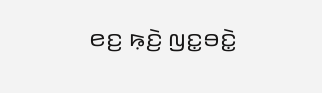ꤕꤢ꤬ ꤒ꤫ꤢꤧ꤬ ꤜꤢ꤭ꤋꤢꤧ꤭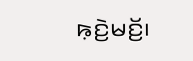ꤒ꤫ꤢꤧ꤬ꤗꤢꤩ꤬꤯